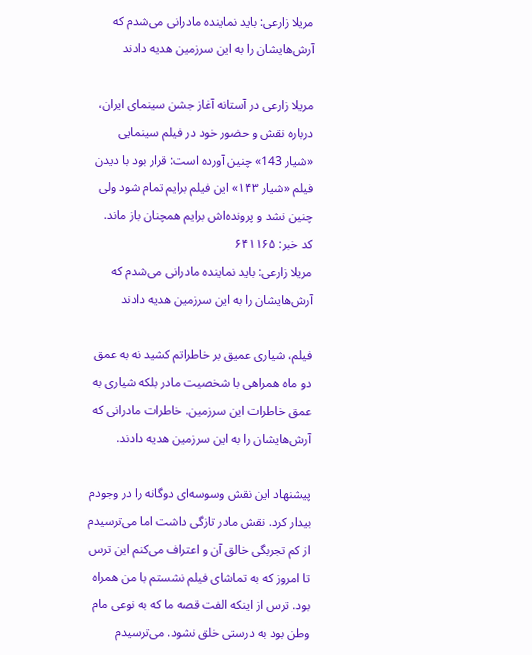مریلا زارعی: باید نماینده مادرانی می‌شدم که آرش‌هایشان را به این سرزمین هدیه دادند

مریلا زارعی در آستانه آغاز جشن سینمای ایران، درباره نقش و حضور خود در فیلم سینمایی «شیار 143» چنین آورده است: قرار بود با دیدن فیلم «شیار ۱۴۳» این فیلم برایم تمام شود ولی چنین نشد و پرونده‌اش برایم همچنان باز ماند.
کد خبر: ۶۴۱۱۶۵
مریلا زارعی: باید نماینده مادرانی می‌شدم که آرش‌هایشان را به این سرزمین هدیه دادند

فیلم، شیاری عمیق بر خاطراتم کشید نه به عمق دو ماه همراهی با شخصیت مادر بلکه شیاری به عمق خاطرات این سرزمین. خاطرات مادرانی که آرش‌هایشان را به این سرزمین هدیه دادند.

پیشنهاد این نقش وسوسه‌ای دوگانه را در وجودم بیدار کرد. نقش مادر تازگی داشت اما می‌ترسیدم از کم تجربگی خالق آن و اعتراف می‌کنم این ترس تا امروز که به تماشای فیلم نشستم با من همراه بود. ترس از اینکه الفت قصه ما که به نوعی مام وطن بود به درستی خلق نشود. می‌ترسیدم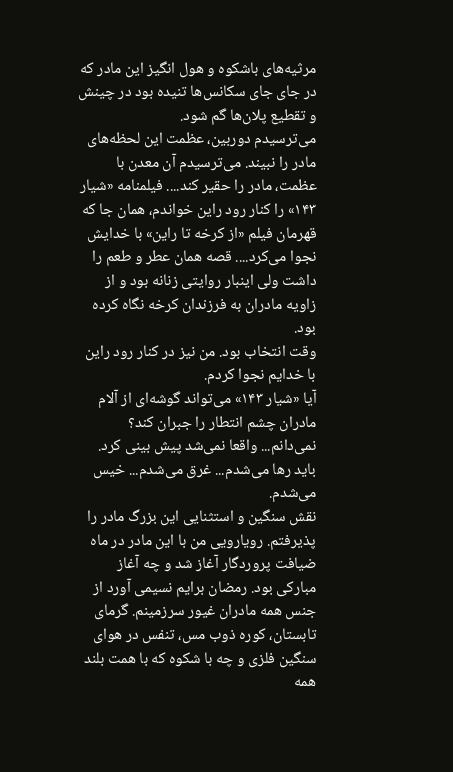مرثیه‌های باشکوه و هول انگیز این مادر که در جای جای سکانس‌ها تنیده بود در چینش و تقطیع پلان‌ها گم شود.
می‌ترسیدم دوربین، عظمت این لحظه‌های مادر را نبیند. می‌ترسیدم آن معدن با عظمت، مادر را حقیر کند.... فیلمنامه «شیار ۱۴۳» را کنار رود راین خواندم،‌‌ همان جا که قهرمان فیلم «از کرخه تا راین» با خدایش نجوا می‌کرد.... قصه‌‌ همان عطر و طعم را داشت ولی اینبار روایتی زنانه بود و از زاویه مادران به فرزندان کرخه نگاه کرده بود.
وقت انتخاب بود. من نیز در کنار رود راین با خدایم نجوا کردم.
آیا «شیار ۱۴۳» می‌تواند گوشه‌ای از آلام مادران چشم انتطار را جبران کند؟ نمی‌دانم... واقعا نمی‌شد پیش بینی کرد. باید‌‌ رها می‌شدم... غرق می‌شدم... خیس می‌شدم.
نقش سنگین و استثنایی این بزرگ مادر را پذیرفتم. رویارویی من با این مادر در ماه ضیافت پروردگار آغاز شد و چه آغاز مبارکی بود. رمضان برایم نسیمی آورد از جنس همه مادران غیور سرزمینم. گرمای تابستان، کوره ذوب مس، تنفس در هوای سنگین فلزی و چه با شکوه که با همت بلند همه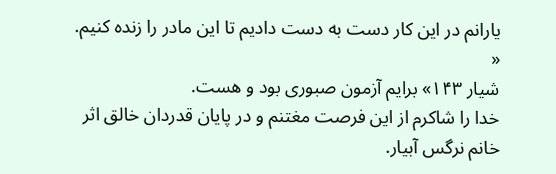یارانم در این کار دست به دست دادیم تا این مادر را زنده کنیم.
«
شیار ۱۴۳» برایم آزمون صبوری بود و هست.
خدا را شاکرم از این فرصت مغتنم و در پایان قدردان خالق اثر خانم نرگس آبیار.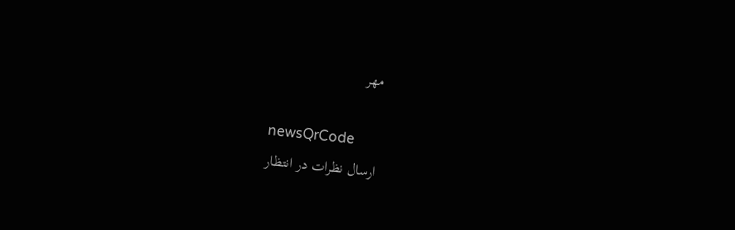مهر

newsQrCode
ارسال نظرات در انتظار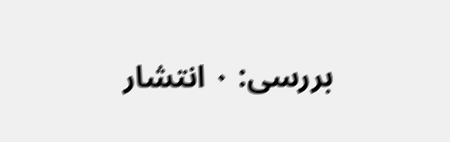بررسی: ۰ انتشار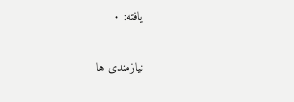یافته: ۰

نیازمندی ها